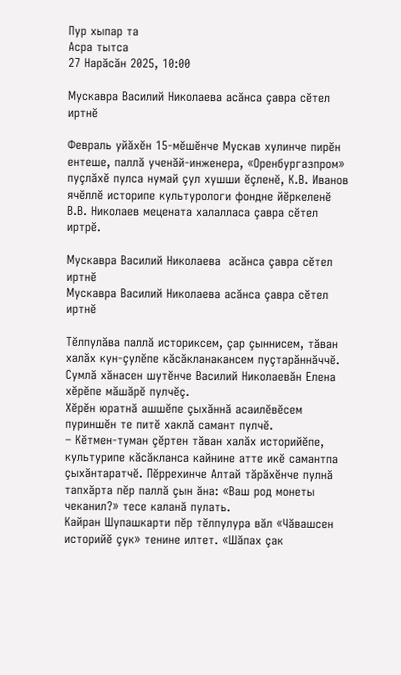Пур хыпар та
Асра тытса
27 Нарӑсӑн 2025, 10:00

Мускавра Василий Николаева асăнса çавра сĕтел иртнĕ

Февраль уйăхĕн 15-мĕшĕнче Мускав хулинче пирĕн ентеше, паллă ученăй-инженера, «Оренбургазпром» пуçлăхĕ пулса нумай çул хушши ĕçленĕ, К.В. Иванов ячĕллĕ историпе культурологи фондне йĕркеленĕ В.В. Николаев мецената халалласа çавра сĕтел иртрĕ.

Мускавра Василий Николаева  асăнса çавра сĕтел иртнĕ
Мускавра Василий Николаева асăнса çавра сĕтел иртнĕ

Тĕлпулăва паллă историксем, çар çыннисем, тăван халăх кун-çулĕпе кăсăкланакансем пуçтарăннăччĕ. Сумлă хăнасен шутĕнче Василий Николаевăн Елена хĕрĕпе мăшăрĕ пулчĕç.
Хĕрĕн юратнă ашшĕпе çыхăннă асаилĕвĕсем пуриншĕн те питĕ хаклă самант пулчĕ.
– Кĕтмен-туман çĕртен тăван халăх историйĕпе, культурипе кăсăкланса кайнине атте икĕ самантпа çыхăнтаратчĕ. Пĕррехинче Алтай тăрăхĕнче пулнă тапхăрта пĕр паллă çын ăна: «Ваш род монеты чеканил?» тесе каланă пулать.
Кайран Шупашкарти пĕр тĕлпулура вăл «Чăвашсен историйĕ çук» тенине илтет. «Шăпах çак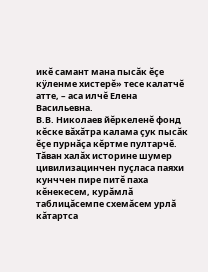икĕ самант мана пысăк ĕçе кÿленме хистерĕ» тесе калатчĕ атте, – аса илчĕ Елена Васильевна.
В.В. Николаев йĕркеленĕ фонд кĕске вăхăтра калама çук пысăк ĕçе пурнăçа кĕртме пултарчĕ. Тăван халăх историне шумер цивилизацинчен пуçласа паяхи кунччен пире питĕ паха кĕнекесем, курăмлă таблицăсемпе схемăсем урлă кăтартса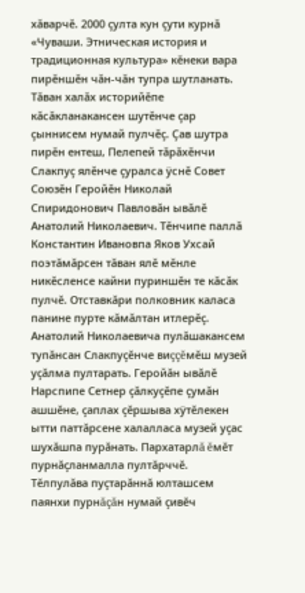хăварчĕ. 2000 çулта кун çути курнă «Чуваши. Этническая история и традиционная культура» кĕнеки вара пирĕншĕн чăн-чăн тупра шутланать.
Тăван халăх историйĕпе кăсăкланакансен шутĕнче çар çыннисем нумай пулчĕç. Çав шутра пирĕн ентеш, Пелепей тăрăхĕнчи Слакпуç ялĕнче çуралса ÿснĕ Совет Союзĕн Геройĕн Николай Спиридонович Павловăн ывăлĕ Анатолий Николаевич. Тĕнчипе паллă Константин Ивановпа Яков Ухсай поэтăмăрсен тăван ялĕ мĕнле никĕсленсе кайни пуриншĕн те кăсăк пулчĕ. Отставкăри полковник каласа панине пурте кăмăлтан итлерĕç. Анатолий Николаевича пулăшакансем тупăнсан Слакпуçĕнче виççĕмĕш музей уçăлма пултарать. Геройăн ывăлĕ Нарспипе Сетнер çăлкуçĕпе çумăн ашшĕне, çаплах çĕршыва хÿтĕлекен ытти паттăрсене халалласа музей уçас шухăшпа пурăнать. Пархатарлă ĕмĕт пурнăçланмалла пултăрччĕ.
Тĕлпулăва пуçтарăннă юлташсем паянхи пурнăçăн нумай çивĕч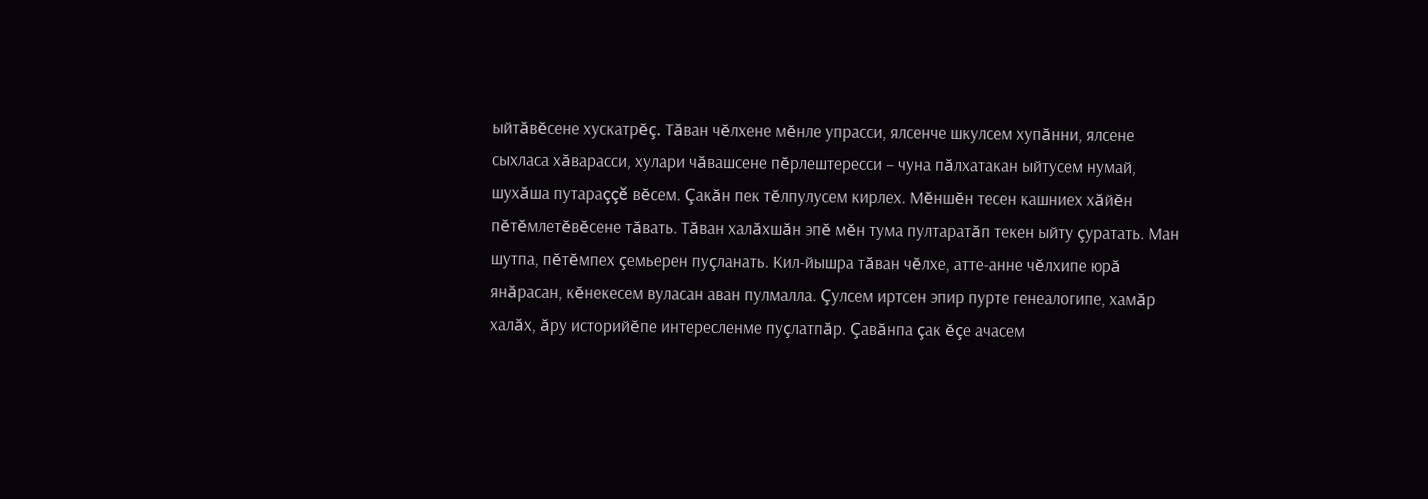ыйтăвĕсене хускатрĕç. Тăван чĕлхене мĕнле упрасси, ялсенче шкулсем хупăнни, ялсене сыхласа хăварасси, хулари чăвашсене пĕрлештересси – чуна пăлхатакан ыйтусем нумай, шухăша путараççĕ вĕсем. Çакăн пек тĕлпулусем кирлех. Мĕншĕн тесен кашниех хăйĕн пĕтĕмлетĕвĕсене тăвать. Тăван халăхшăн эпĕ мĕн тума пултаратăп текен ыйту çуратать. Ман шутпа, пĕтĕмпех çемьерен пуçланать. Кил-йышра тăван чĕлхе, атте-анне чĕлхипе юрă янăрасан, кĕнекесем вуласан аван пулмалла. Çулсем иртсен эпир пурте генеалогипе, хамăр халăх, ăру историйĕпе интересленме пуçлатпăр. Çавăнпа çак ĕçе ачасем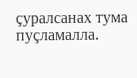çуралсанах тума пуçламалла.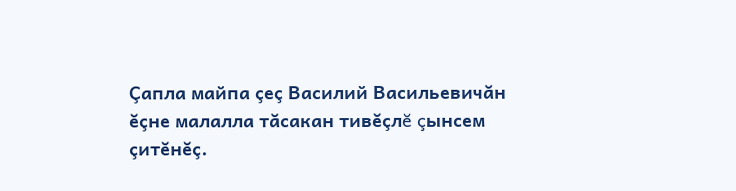Çапла майпа çеç Василий Васильевичăн ĕçне малалла тăсакан тивĕçлĕ çынсем çитĕнĕç.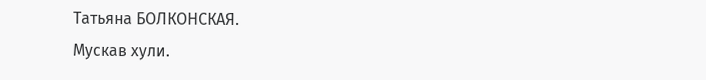Татьяна БОЛКОНСКАЯ.
Мускав хули.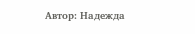Автор: Надежда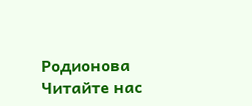Родионова
Читайте нас